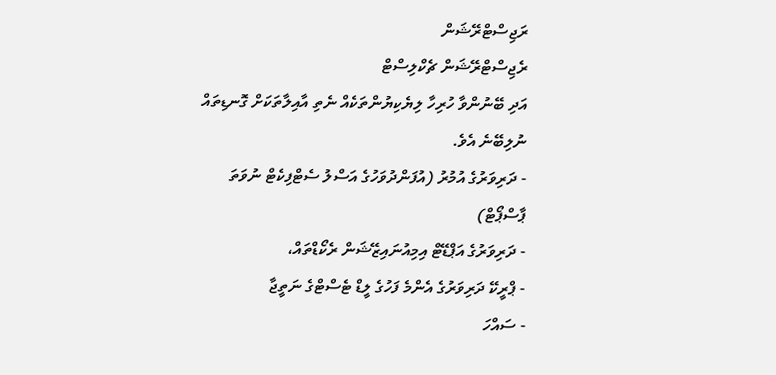ރަޖިސްޓްރޭޝަން
ރެޖިސްޓްރޭޝަން ޗެކްލިސްޓް
އަދި ބޭނުންވާ ހުރިހާ ލިޔެކިޔުންތަކެއް ނެތި އާއިލާތަކަށް ގޮނޑިތައް ނުލިބޭނެ އެވެ.
- ދަރިވަރުގެ އުމުރު (އުފަންދުވަހުގެ އަސްލު ސެޓްފިކެޓް ނުވަތަ ޕާސްޕޯޓް)
- ދަރިވަރުގެ އަޕްޑޭޓް އިމިއުނައިޒޭޝަން ރެކޯޑްތައް،
- ޕްރީކޭ ދަރިވަރުގެ އެންމެ ފަހުގެ ލީޑް ޓެސްޓްގެ ނަތީޖާ
- ސައްހަ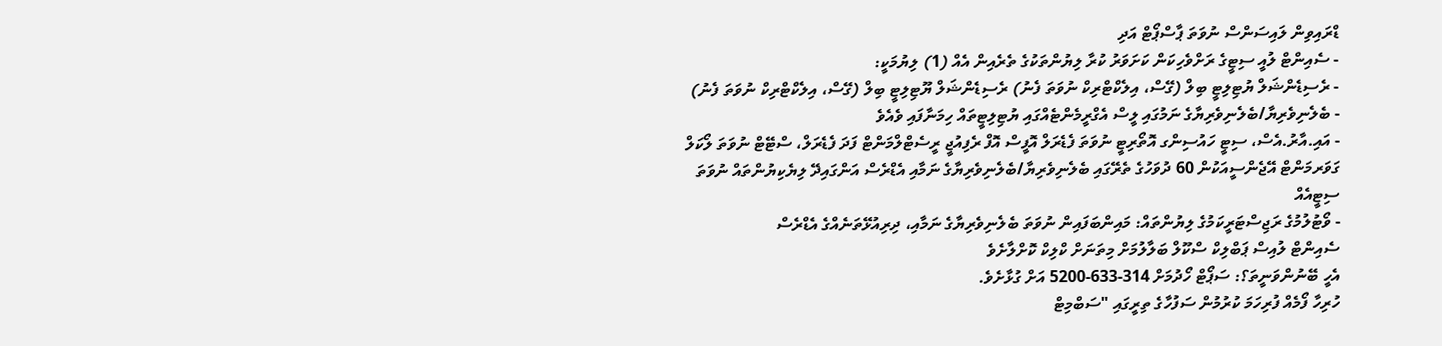ޑްރައިވިން ލައިސަންސް ނުވަތަ ޕާސްޕޯޓް އަދި
- ސެއިންޓް ލުއީ ސިޓީގެ ރަށްވެހިކަން ކަށަވަރު ކުރާ ލިޔުންތަކުގެ ތެރެއިން އެއް (1) ލިޔުމަކީ:
- ރެސިޑެންޝަލް ޔުޓިލިޓީ ބިލް (ގޭސް، އިލެކްޓްރިކް ނުވަތަ ފެނު) ރެސިޑެންޝަލް ޔޫޓިލިޓީ ބިލް (ގޭސް، އިލެކްޓްރިކް ނުވަތަ ފެނު)
- ބެލެނިވެރިޔާ/ބެލެނިވެރިޔާގެ ނަމުގައި ލީސް އެގްރީމެންޓެއްގައި ޔުޓިލިޓީތައް ހިމަނާފައި ވެއެވެ
- އައި.އާރު.އެސް، ސިޓީ ހައުސިންގ އޮތޯރިޓީ ނުވަތަ ފެޑެރަލް އޮފީސް އޮފް ރެފިއުޖީ ރީސެޓްލްމަންޓް ފަދަ ފެޑެރަލް، ސްޓޭޓް ނުވަތަ ލޯކަލް ގަވަރމަންޓް އޭޖެންސީއަކުން 60 ދުވަހުގެ ތެރޭގައި ބެލެނިވެރިޔާ/ބެލެނިވެރިޔާގެ ނަމާއި އެޑްރެސް އަންގައިދޭ ލިޔެކިޔުންތައް ނުވަތަ ސިޓީއެއް
- ވޯޓުލުމުގެ ރަޖިސްޓަރީކަމުގެ ލިޔުންތައް: މައިންބަފައިން ނުވަތަ ބެލެނިވެރިޔާގެ ނަމާއި، ދިރިއުޅޭތަނެއްގެ އެޑްރެސް
ސެއިންޓް ލުއިސް ޕަބްލިކް ސްކޫލް ބަލާލުމަށް މިތަނަށް ކްލިކް ކޮށްލާށެވެ
އެހީ ބޭނުންވަނީތަ؟: ސަޕޯޓް ހޯދުމަށް 314-633-5200 އަށް ގުޅާށެވެ.
ހުރިހާ ފޯމެއް ފުރިހަމަ ކުރުމުން ސަފުހާގެ ތިރީގައި "ސަބްމިޓް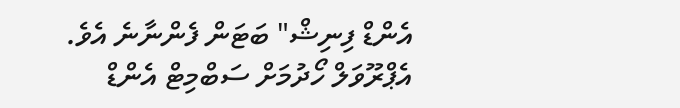އެންޑް ފިނިޝް" ބަޓަން ފެންނާނެ އެވެ.
އެޕްރޫވަލް ހޯދުމަށް ސަބްމިޓް އެންޑް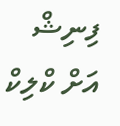ފިނިޝް އަށް ކްލިކް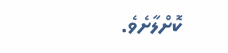ކޮށްލާށެވެ.